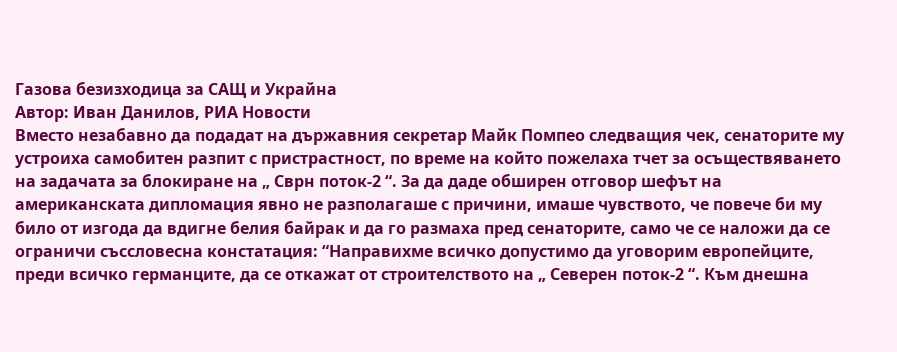Газова безизходица за САЩ и Украйна
Автор: Иван Данилов, РИА Новости
Вместо незабавно да подадат на държавния секретар Майк Помпео следващия чек, сенаторите му устроиха самобитен разпит с пристрастност, по време на който пожелаха тчет за осъществяването на задачата за блокиране на „ Сврн поток-2 “. За да даде обширен отговор шефът на американската дипломация явно не разполагаше с причини, имаше чувството, че повече би му било от изгода да вдигне белия байрак и да го размаха пред сенаторите, само че се наложи да се ограничи съссловесна констатация: “Направихме всичко допустимо да уговорим европейците, преди всичко германците, да се откажат от строителството на „ Северен поток-2 “. Към днешна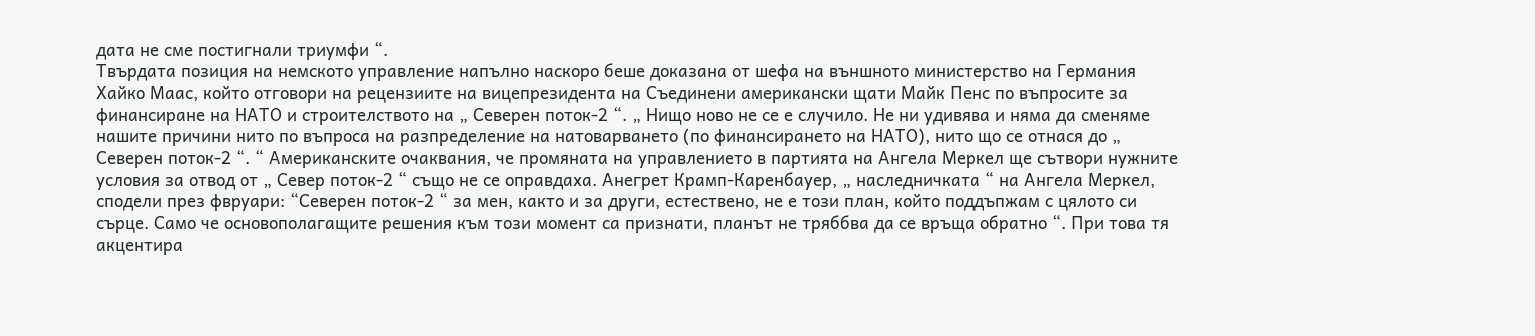дата не сме постигнали триумфи “.
Твърдата позиция на немското управление напълно наскоро беше доказана от шефа на външното министерство на Германия Хайко Маас, който отговори на рецензиите на вицепрезидента на Съединени американски щати Майк Пенс по въпросите за финансиране на НАТО и строителството на „ Северен поток-2 “. „ Нищо ново не се е случило. Не ни удивява и няма да сменяме нашите причини нито по въпроса на разпределение на натоварването (по финансирането на НАТО), нито що се отнася до „ Северен поток-2 “. “ Американските очаквания, че промяната на управлението в партията на Ангела Меркел ще сътвори нужните условия за отвод от „ Север поток-2 “ също не се оправдаха. Анегрет Крамп-Каренбауер, „ наследничката “ на Ангела Меркел, сподели през фвруари: “Северен поток-2 “ за мен, както и за други, естествено, не е този план, който поддъпжам с цялото си сърце. Само че основополагащите решения към този момент са признати, планът не тряббва да се връща обратно “. При това тя акцентира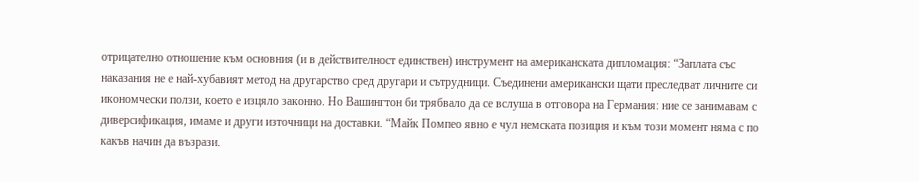отрицателно отношение към основния (и в действителност единствен) инструмент на американската дипломация: “Заплата със наказания не е най-хубавият метод на другарство сред другари и сътрудници. Съединени американски щати преследват личните си икономчески ползи, което е изцяло законно. Но Вашингтон би трябвало да се вслуша в отговора на Германия: ние се занимавам с диверсификация, имаме и други източници на доставки. “Майк Помпео явно е чул немската позиция и към този момент няма с по какъв начин да възрази.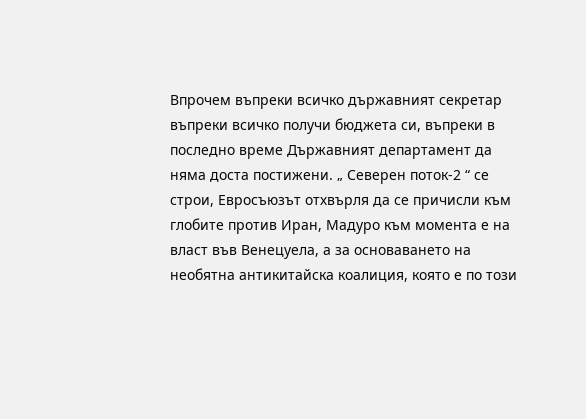Впрочем въпреки всичко държавният секретар въпреки всичко получи бюджета си, въпреки в последно време Държавният департамент да няма доста постижени. „ Северен поток-2 “ се строи, Евросъюзът отхвърля да се причисли към глобите против Иран, Мадуро към момента е на власт във Венецуела, а за основаването на необятна антикитайска коалиция, която е по този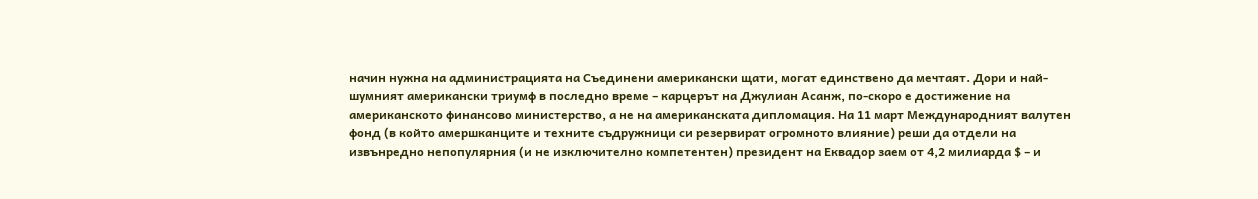начин нужна на администрацията на Съединени американски щати, могат единствено да мечтаят. Дори и най-шумният американски триумф в последно време – карцерът на Джулиан Асанж, по-скоро е достижение на американското финансово министерство, а не на американската дипломация. На 11 март Международният валутен фонд (в който амершканците и техните съдружници си резервират огромното влияние) реши да отдели на извънредно непопулярния (и не изключително компетентен) президент на Еквадор заем от 4,2 милиарда $ – и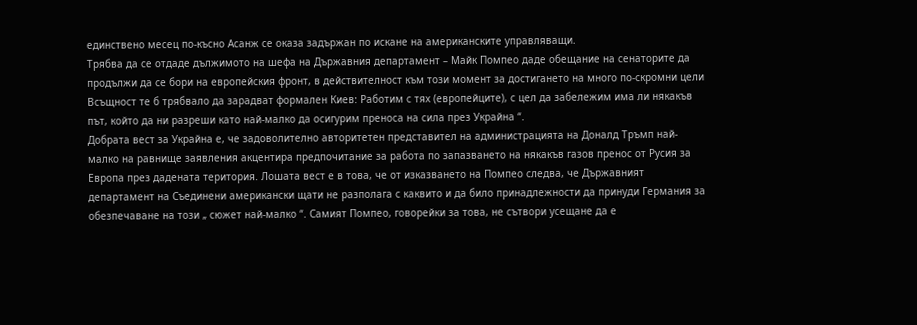единствено месец по-късно Асанж се оказа задържан по искане на американските управляващи.
Трябва да се отдаде дължимото на шефа на Държавния департамент – Майк Помпео даде обещание на сенаторите да продължи да се бори на европейския фронт, в действителност към този момент за достигането на много по-скромни цели Всъщност те б трябвало да зарадват формален Киев: Работим с тях (европейците), с цел да забележим има ли някакъв път, който да ни разреши като най-малко да осигурим преноса на сила през Украйна “.
Добрата вест за Украйна е, че задоволително авторитетен представител на администрацията на Доналд Тръмп най-малко на равнище заявления акцентира предпочитание за работа по запазването на някакъв газов пренос от Русия за Европа през дадената територия. Лошата вест е в това, че от изказването на Помпео следва, че Държавният департамент на Съединени американски щати не разполага с каквито и да било принадлежности да принуди Германия за обезпечаване на този „ сюжет най-малко “. Самият Помпео, говорейки за това, не сътвори усещане да е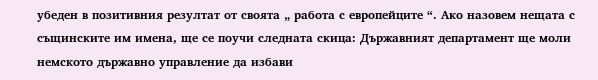убеден в позитивния резултат от своята „ работа с европейците “. Ако назовем нещата с същинските им имена, ще се поучи следната скица: Държавният департамент ще моли немското държавно управление да избави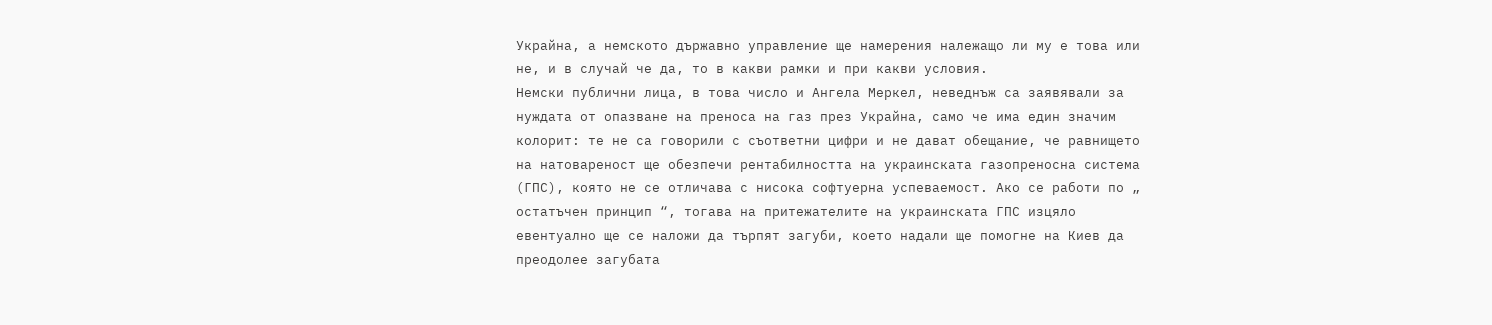Украйна, а немското държавно управление ще намерения належащо ли му е това или не, и в случай че да, то в какви рамки и при какви условия.
Немски публични лица, в това число и Ангела Меркел, неведнъж са заявявали за нуждата от опазване на преноса на газ през Украйна, само че има един значим колорит: те не са говорили с съответни цифри и не дават обещание, че равнището на натовареност ще обезпечи рентабилността на украинската газопреносна система (ГПС), която не се отличава с нисока софтуерна успеваемост. Ако се работи по „ остатъчен принцип “, тогава на притежателите на украинската ГПС изцяло евентуално ще се наложи да търпят загуби, което надали ще помогне на Киев да преодолее загубата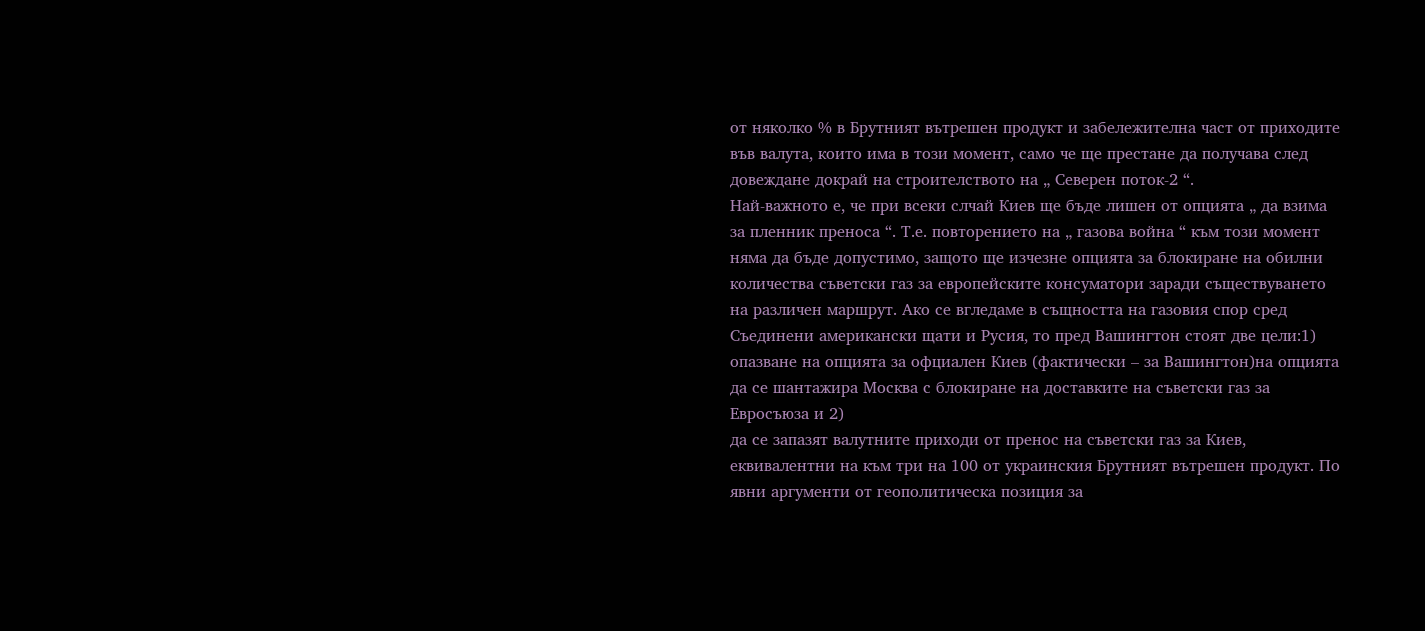от няколко % в Брутният вътрешен продукт и забележителна част от приходите във валута, които има в този момент, само че ще престане да получава след довеждане докрай на строителството на „ Северен поток-2 “.
Най-важното е, че при всеки слчай Киев ще бъде лишен от опцията „ да взима за пленник преноса “. Т.е. повторението на „ газова война “ към този момент няма да бъде допустимо, защото ще изчезне опцията за блокиране на обилни количества съветски газ за европейските консуматори заради съществуването на различен маршрут. Ако се вгледаме в същността на газовия спор сред Съединени американски щати и Русия, то пред Вашингтон стоят две цели:1) опазване на опцията за офциален Киев (фактически – за Вашингтон)на опцията да се шантажира Москва с блокиране на доставките на съветски газ за Евросъюза и 2)
да се запазят валутните приходи от пренос на съветски газ за Киев, еквивалентни на към три на 100 от украинския Брутният вътрешен продукт. По явни аргументи от геополитическа позиция за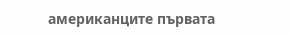американците първата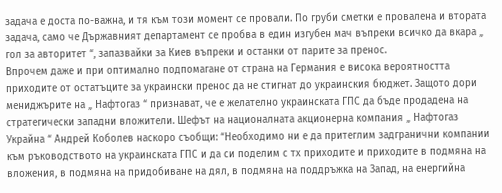задача е доста по-важна, и тя към този момент се провали. По груби сметки е провалена и втората задача, само че Държавният департамент се пробва в един изгубен мач въпреки всичко да вкара „ гол за авторитет “, запазвайки за Киев въпреки и останки от парите за пренос.
Впрочем даже и при оптимално подпомагане от страна на Германия е висока вероятността приходите от остатъците за украински пренос да не стигнат до украинския бюджет. Защото дори мениджърите на „ Нафтогаз “ признават, че е желателно украинската ГПС да бъде продадена на стратегически западни вложители. Шефът на националната акционерна компания „ Нафтогаз Украйна “ Андрей Коболев наскоро съобщи: “Необходимо ни е да притеглим задгранични компании към ръководството на украинската ГПС и да си поделим с тх приходите и приходите в подмяна на вложения, в подмяна на придобиване на дял, в подмяна на поддръжка на Запад, на енергийна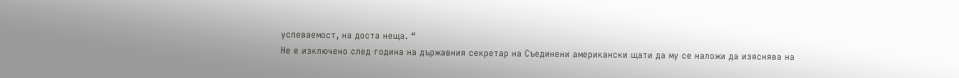успеваемост, на доста неща. “
Не е изключено след година на държавния секретар на Съединени американски щати да му се наложи да изяснява на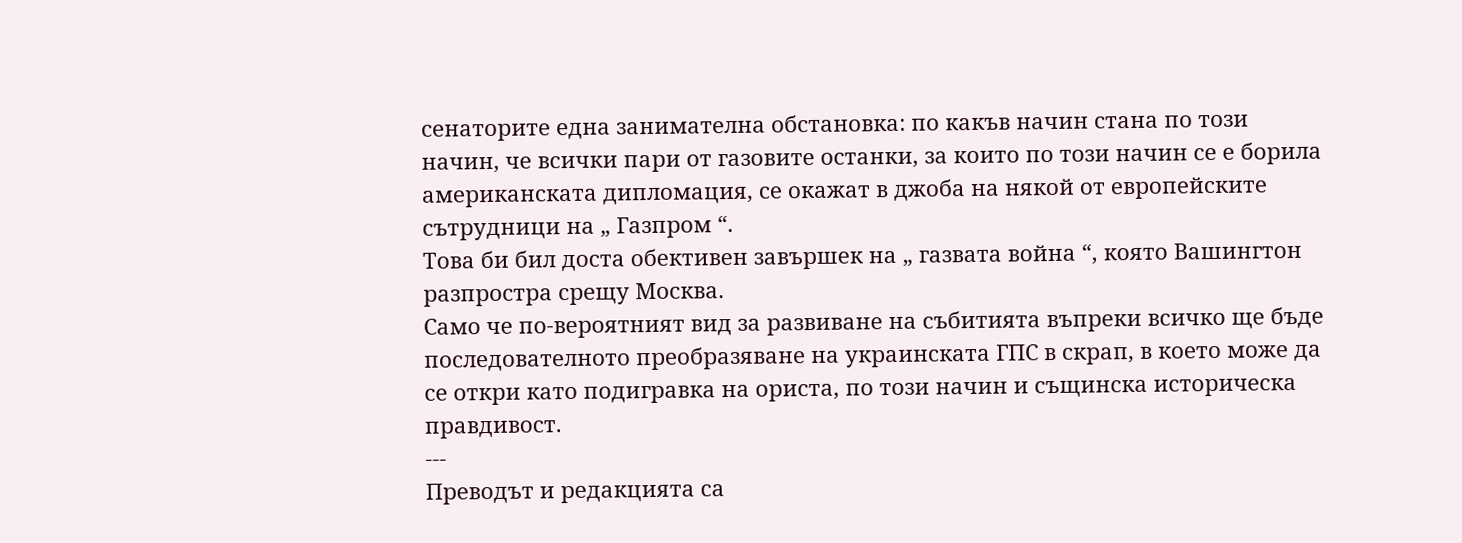сенаторите една занимателна обстановка: по какъв начин стана по този начин, че всички пари от газовите останки, за които по този начин се е борила американската дипломация, се окажат в джоба на някой от европейските сътрудници на „ Газпром “.
Това би бил доста обективен завършек на „ газвата война “, която Вашингтон разпростра срещу Москва.
Само че по-вероятният вид за развиване на събитията въпреки всичко ще бъде последователното преобразяване на украинската ГПС в скрап, в което може да се откри като подигравка на ориста, по този начин и същинска историческа правдивост.
---
Преводът и редакцията са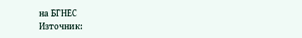на БГНЕС
Източник: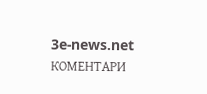3e-news.net
КОМЕНТАРИ